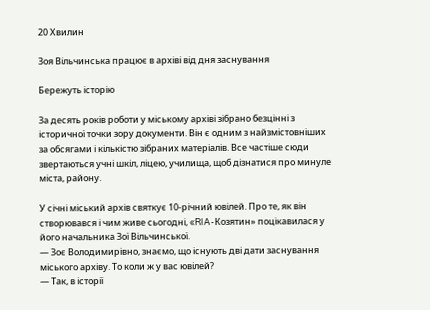20 Хвилин

Зоя Вільчинська працює в архіві від дня заснування

Бережуть історію

За десять років роботи у міському архіві зібрано безцінні з історичної точки зору документи. Він є одним з найзмістовніших за обсягами і кількістю зібраних матеріалів. Все частіше сюди звертаються учні шкіл, ліцею, училища, щоб дізнатися про минуле міста, району.

У січні міський архів святкує 10-річний ювілей. Про те, як він створювався і чим живе сьогодні, «RIA-Козятин» поцікавилася у його начальника Зої Вільчинської.
— Зоє Володимирівно, знаємо, що існують дві дати заснування міського архіву. То коли ж у вас ювілей?
— Так, в історії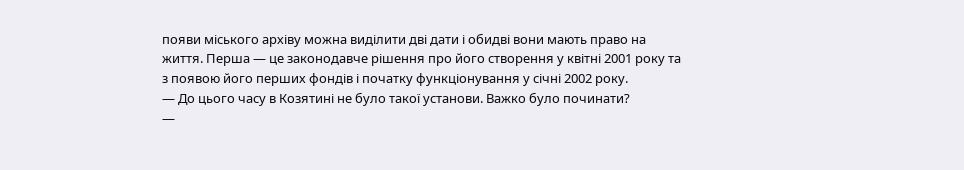появи міського архіву можна виділити дві дати і обидві вони мають право на життя. Перша — це законодавче рішення про його створення у квітні 2001 року та з появою його перших фондів і початку функціонування у січні 2002 року.
— До цього часу в Козятині не було такої установи. Важко було починати?
—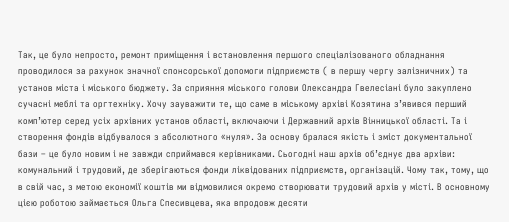Так, це було непросто, ремонт приміщення і встановлення першого спеціалізованого обладнання проводилося за рахунок значної спонсорської допомоги підприємств ( в першу чергу залізничних) та установ міста і міського бюджету. За сприяння міського голови Олександра Гвелесіані було закуплено сучасні меблі та оргтехніку. Хочу зауважити те, що саме в міському архіві Козятина з’явився перший комп’ютер серед усіх архівних установ області, включаючи і Державний архів Вінницької області. Та і створення фондів відбувалося з абсолютного «нуля». За основу бралася якість і зміст документальної бази – це було новим і не завжди сприймався керівниками. Сьогодні наш архів об’єднує два архіви: комунальний і трудовий, де зберігаються фонди ліквідованих підприємств, організацій. Чому так, тому, що в свій час, з метою економії коштів ми відмовилися окремо створювати трудовий архів у місті. В основному цією роботою займається Ольга Спесивцева, яка впродовж десяти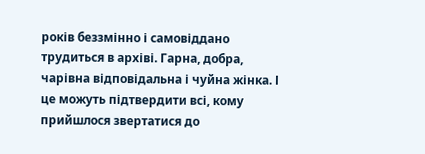років беззмінно і самовіддано трудиться в архіві. Гарна, добра, чарівна відповідальна і чуйна жінка. І це можуть підтвердити всі, кому прийшлося звертатися до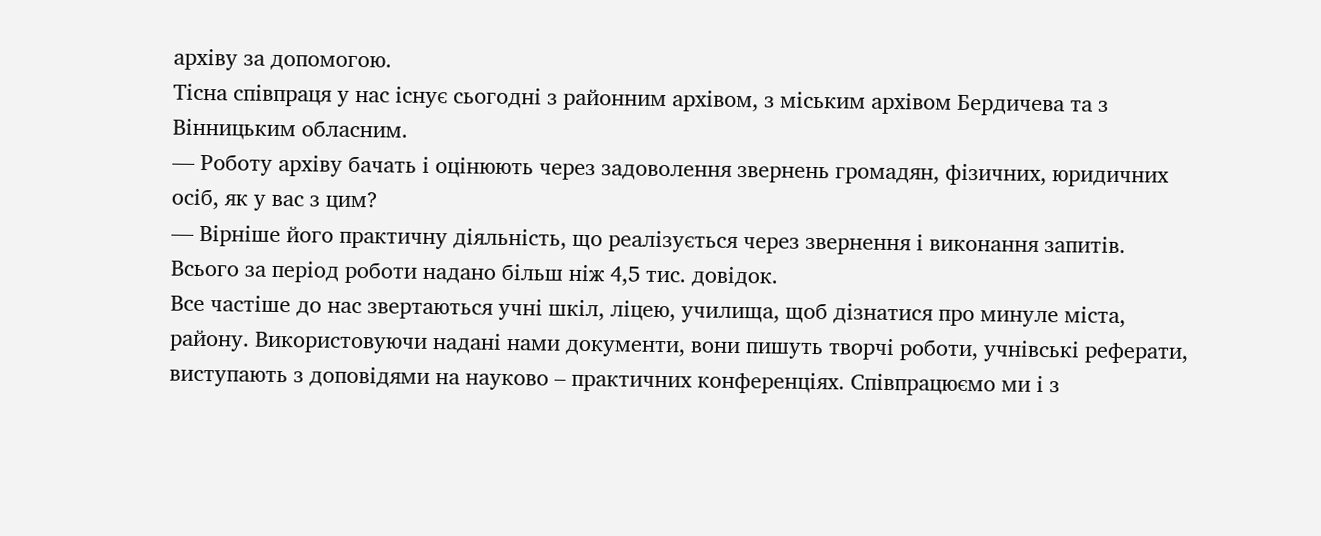архіву за допомогою.
Тісна співпраця у нас існує сьогодні з районним архівом, з міським архівом Бердичева та з Вінницьким обласним.
— Роботу архіву бачать і оцінюють через задоволення звернень громадян, фізичних, юридичних осіб, як у вас з цим?
— Вірніше його практичну діяльність, що реалізується через звернення і виконання запитів. Всього за період роботи надано більш ніж 4,5 тис. довідок.
Все частіше до нас звертаються учні шкіл, ліцею, училища, щоб дізнатися про минуле міста, району. Використовуючи надані нами документи, вони пишуть творчі роботи, учнівські реферати, виступають з доповідями на науково – практичних конференціях. Співпрацюємо ми і з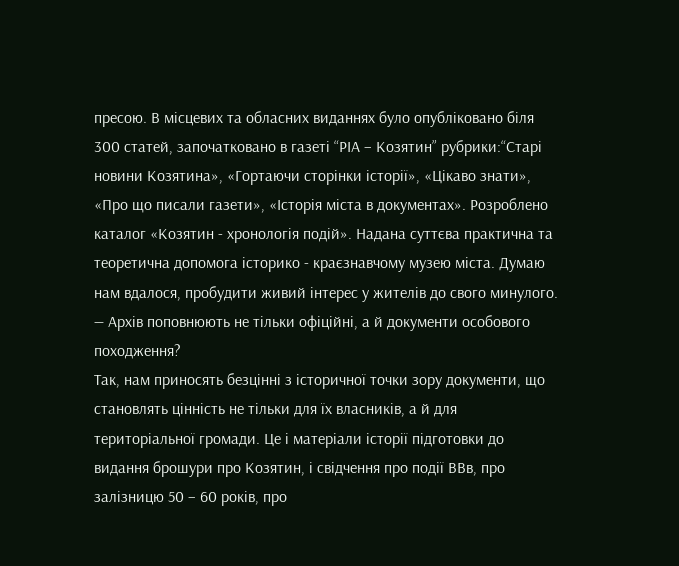пресою. В місцевих та обласних виданнях було опубліковано біля 300 статей, започатковано в газеті “РІА – Козятин” рубрики:“Старі новини Козятина», «Гортаючи сторінки історії», «Цікаво знати», «Про що писали газети», «Історія міста в документах». Розроблено каталог «Козятин - хронологія подій». Надана суттєва практична та теоретична допомога історико - краєзнавчому музею міста. Думаю нам вдалося, пробудити живий інтерес у жителів до свого минулого.
— Архів поповнюють не тільки офіційні, а й документи особового походження?
Так, нам приносять безцінні з історичної точки зору документи, що становлять цінність не тільки для їх власників, а й для територіальної громади. Це і матеріали історії підготовки до видання брошури про Козятин, і свідчення про події ВВв, про залізницю 50 – 60 років, про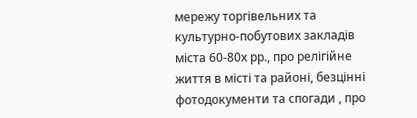мережу торгівельних та культурно-побутових закладів міста 60-80х рр., про релігійне життя в місті та районі, безцінні фотодокументи та спогади , про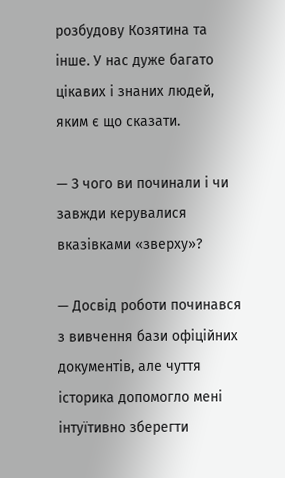розбудову Козятина та інше. У нас дуже багато цікавих і знаних людей, яким є що сказати.

— З чого ви починали і чи завжди керувалися вказівками «зверху»?

— Досвід роботи починався з вивчення бази офіційних документів, але чуття історика допомогло мені інтуїтивно зберегти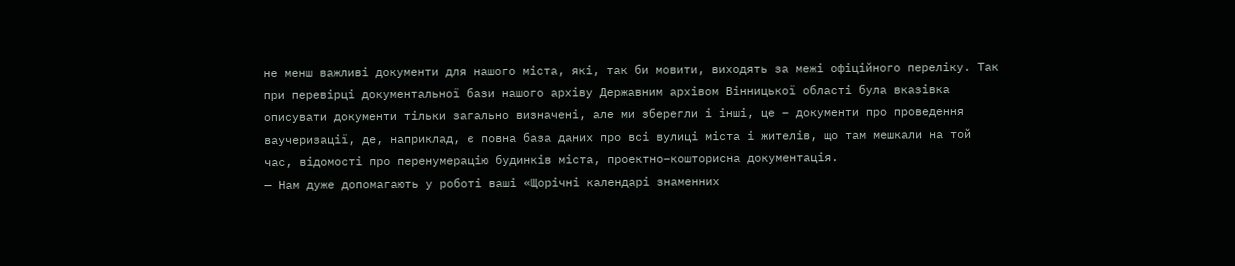не менш важливі документи для нашого міста, які, так би мовити, виходять за межі офіційного переліку. Так при перевірці документальної бази нашого архіву Державним архівом Вінницької області була вказівка описувати документи тільки загально визначені, але ми зберегли і інші, це – документи про проведення ваучеризації, де, наприклад, є повна база даних про всі вулиці міста і жителів, що там мешкали на той час, відомості про перенумерацію будинків міста, проектно–кошторисна документація.
— Нам дуже допомагають у роботі ваші «Щорічні календарі знаменних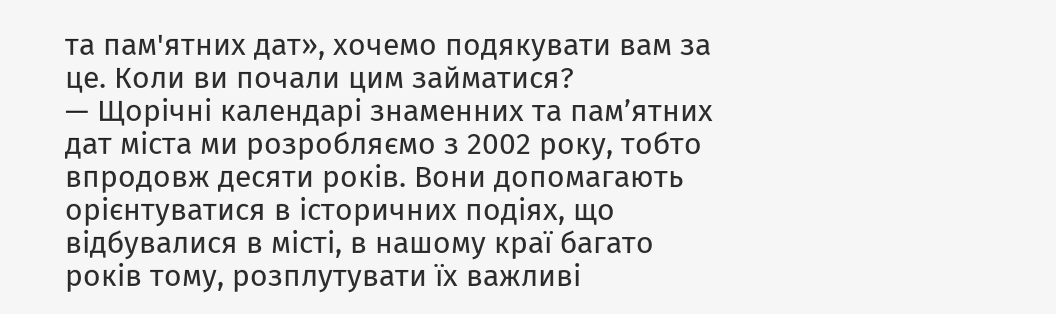та пам'ятних дат», хочемо подякувати вам за це. Коли ви почали цим займатися?
— Щорічні календарі знаменних та пам’ятних дат міста ми розробляємо з 2002 року, тобто впродовж десяти років. Вони допомагають орієнтуватися в історичних подіях, що відбувалися в місті, в нашому краї багато років тому, розплутувати їх важливі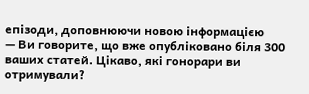епізоди, доповнюючи новою інформацією
— Ви говорите, що вже опубліковано біля 300 ваших статей. Цікаво, які гонорари ви отримували?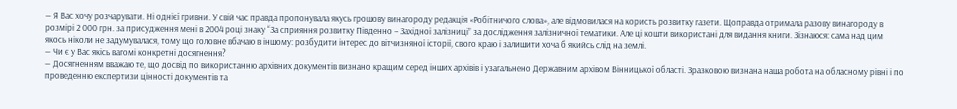— Я Вас хочу розчарувати. Ні однієї гривни. У свій час правда пропонувала якусь грошову винагороду редакція «Робітничого слова», але відмовилася на користь розвитку газети. Щоправда отримала разову винагороду в розмірі 2 000 грн. за присудження мені в 2004 році знаку “За сприяння розвитку Південно – Західної залізниці” за дослідження залізничної тематики. Але ці кошти використані для видання книги. Зізнаюся: сама над цим якось ніколи не задумувалася, тому що головне вбачаю в іншому: розбудити інтерес до вітчизняної історії, свого краю і залишити хоча б якийсь слід на землі.
— Чи є у Вас якісь вагомі конкретні досягнення?
— Досягненням вважаю те, що досвід по використанню архівних документів визнано кращим серед інших архівів і узагальнено Державним архівом Вінницької області. Зразковою визнана наша робота на обласному рівні і по проведенню експертизи цінності документів та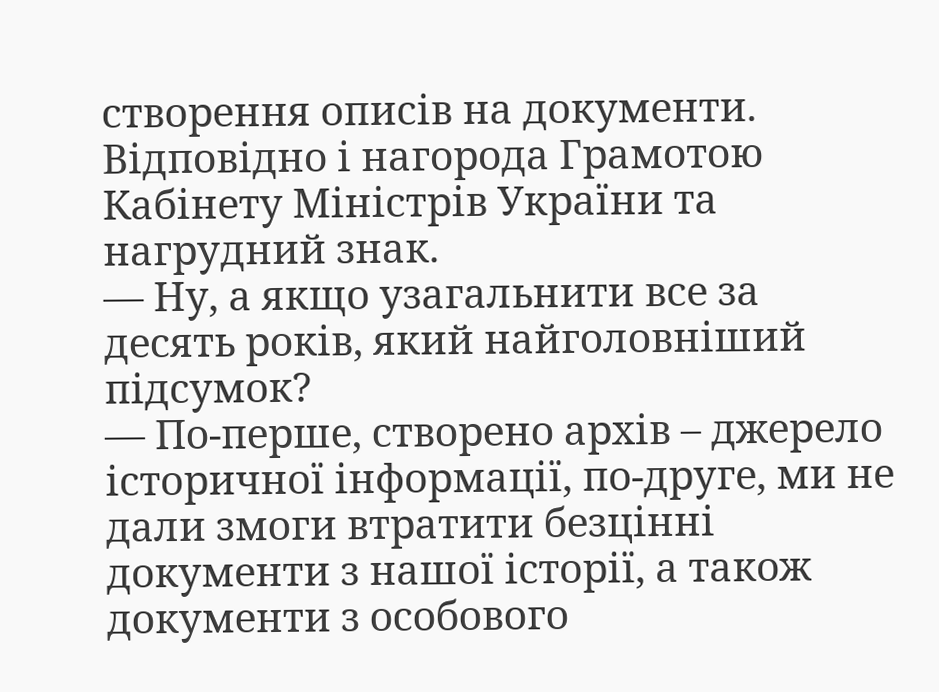створення описів на документи. Відповідно і нагорода Грамотою Кабінету Міністрів України та нагрудний знак.
— Ну, а якщо узагальнити все за десять років, який найголовніший підсумок?
— По-перше, створено архів – джерело історичної інформації, по-друге, ми не дали змоги втратити безцінні документи з нашої історії, а також документи з особового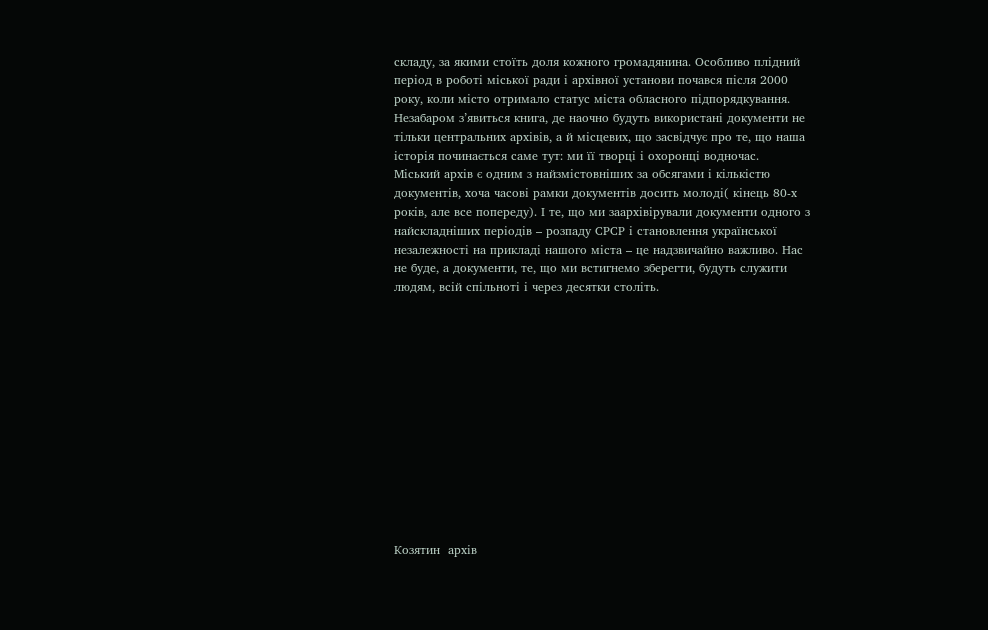складу, за якими стоїть доля кожного громадянина. Особливо плідний період в роботі міської ради і архівної установи почався після 2000 року, коли місто отримало статус міста обласного підпорядкування.
Незабаром з’явиться книга, де наочно будуть використані документи не тільки центральних архівів, а й місцевих, що засвідчує про те, що наша історія починається саме тут: ми її творці і охоронці водночас.
Міський архів є одним з найзмістовніших за обсягами і кількістю документів, хоча часові рамки документів досить молоді( кінець 80-х років, але все попереду). І те, що ми заархівірували документи одного з найскладніших періодів – розпаду СРСР і становлення української незалежності на прикладі нашого міста – це надзвичайно важливо. Нас не буде, а документи, те, що ми встигнемо зберегти, будуть служити людям, всій спільноті і через десятки століть.













Козятин  архів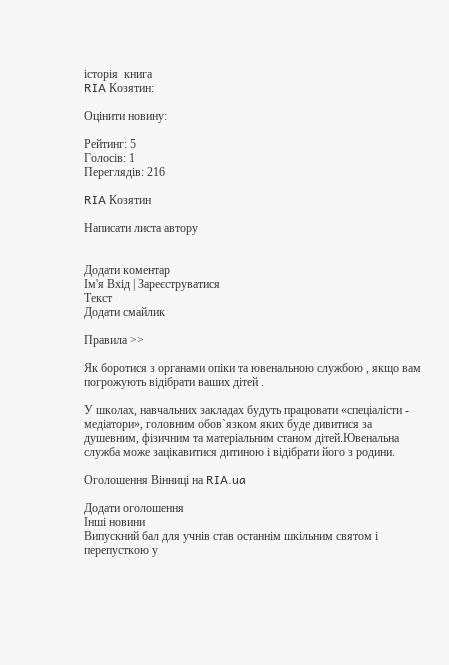історія  книга
RIA Козятин:

Оцінити новину:

Рейтинг: 5
Голосів: 1
Переглядів: 216

RIA Козятин

Написати листа автору


Додати коментар
Ім'я Вхід | Зареєструватися
Текст
Додати смайлик

Правила >>

Як боротися з органами опіки та ювенальною службою , якщо вам погрожують відібрати ваших дітей .

У школах, навчальних закладах будуть працювати «спеціалісти - медіатори», головним обов`язком яких буде дивитися за душевним, фізичним та матеріальним станом дітей.Ювенальна служба може зацікавитися дитиною і відібрати його з родини.

Оголошення Вінниці на RIA.ua

Додати оголошення
Інші новини
Випускний бал для учнів став останнім шкільним святом і перепусткою у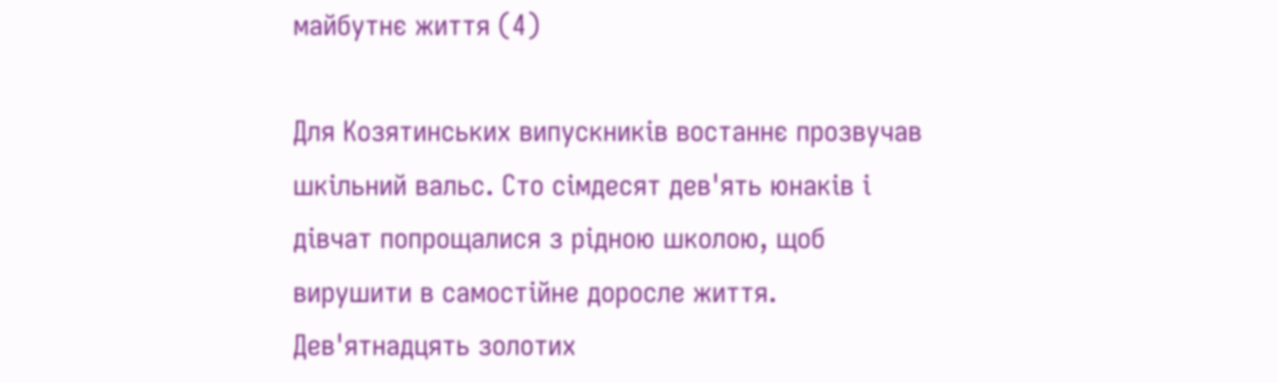майбутнє життя (4)

Для Козятинських випускників востаннє прозвучав шкільний вальс. Сто сімдесят дев'ять юнаків і дівчат попрощалися з рідною школою, щоб вирушити в самостійне доросле життя. Дев'ятнадцять золотих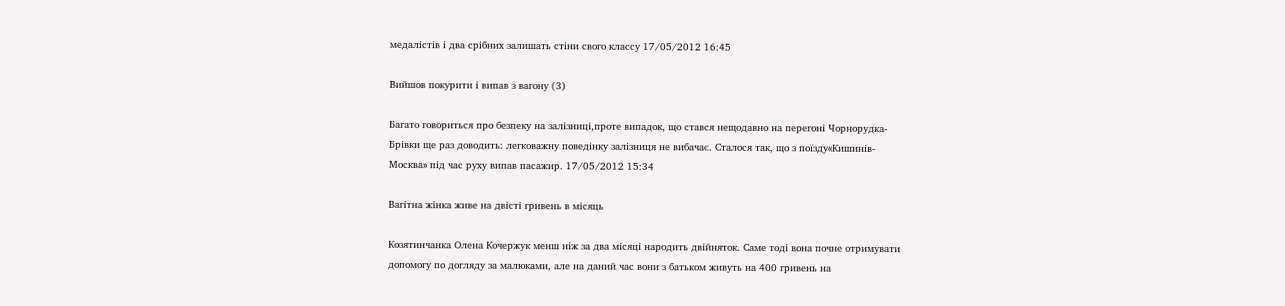медалістів і два срібних залишать стіни свого классу 17/05/2012 16:45

Вийшов покурити і випав з вагону (3)

Багато говориться про безпеку на залізниці,проте випадок, що стався нещодавно на перегоні Чорнорудка-Брівки ще раз доводить: легковажну поведінку залізниця не вибачає. Сталося так, що з поїзду«Кишинів-Москва» під час руху випав пасажир. 17/05/2012 15:34

Вагітна жінка живе на двісті гривень в місяць

Козятинчанка Олена Кочержук менш ніж за два місяці народить двійняток. Саме тоді вона почне отримувати допомогу по догляду за малюками, але на даний час вони з батьком живуть на 400 гривень на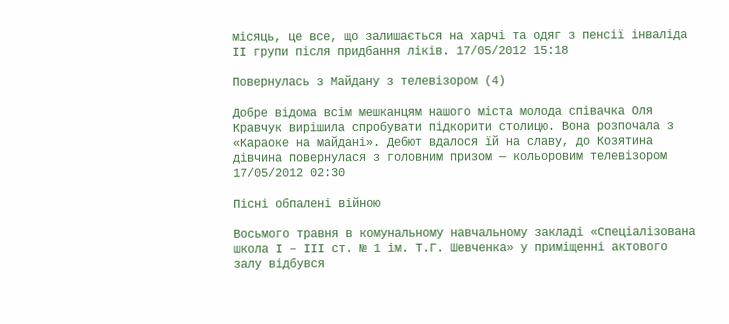місяць, це все, що залишається на харчі та одяг з пенсії інваліда ІІ групи після придбання ліків. 17/05/2012 15:18

Повернулась з Майдану з телевізором (4)

Добре відома всім мешканцям нашого міста молода співачка Оля Кравчук вирішила спробувати підкорити столицю. Вона розпочала з «Караоке на майдані». Дебют вдалося їй на славу, до Козятина дівчина повернулася з головним призом — кольоровим телевізором 17/05/2012 02:30

Пісні обпалені війною

Восьмого травня в комунальному навчальному закладі «Спеціалізована школа І – ІІІ ст. № 1 ім. Т.Г. Шевченка» у приміщенні актового залу відбувся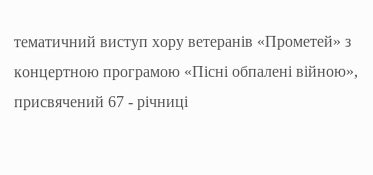тематичний виступ хору ветеранів «Прометей» з концертною програмою «Пісні обпалені війною», присвячений 67 - річниці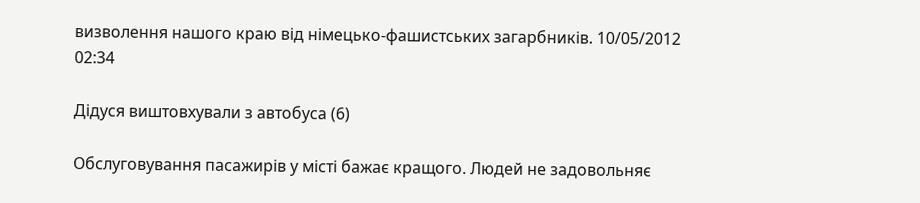визволення нашого краю від німецько-фашистських загарбників. 10/05/2012 02:34

Дідуся виштовхували з автобуса (6)

Обслуговування пасажирів у місті бажає кращого. Людей не задовольняє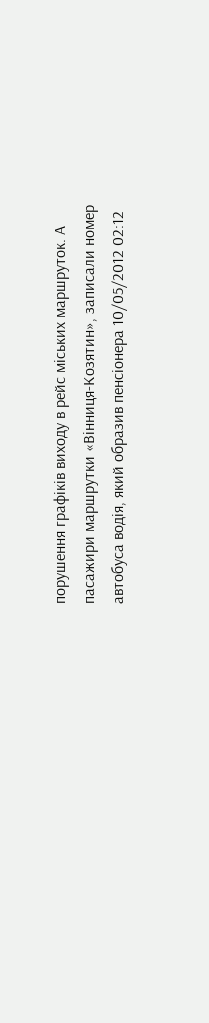порушення графіків виходу в рейс міських маршруток. А пасажири маршрутки «Вінниця-Козятин», записали номер автобуса водія, який образив пенсіонера 10/05/2012 02:12